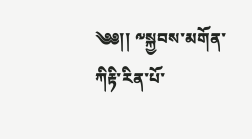༄༅།། ༸སྐྱབས་མགོན་ཀིརྟི་རིན་པོ་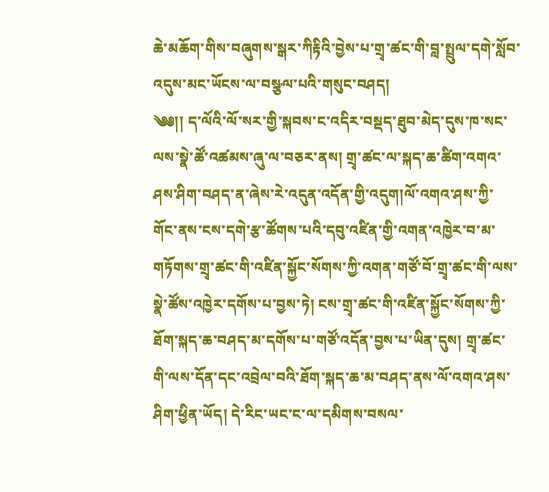ཆེ་མཆོག་གིས་བཞུགས་སྒར་ཀིརྟིའི་བྱེས་པ་གྲྭ་ཚང་གི་བླ་སྤྲུལ་དགེ་སློབ་འདུས་མང་ཡོངས་ལ་བསྩལ་པའི་གསུང་བཤད།
༄༅།། ད་ལོའི་ལོ་སར་གྱི་སྐབས་ང་འདིར་བསྡད་ཐུབ་མེད་དུས་ཁ་སང་ལས་སྣེ་ཚོ་འཚམས་ཞུ་ལ་བཅར་ནས། གྲྭ་ཚང་ལ་སྐད་ཆ་ཚིག་འགའ་ཤས་ཤིག་བཤད་ན་ཞེས་རེ་འདུན་འདོན་གྱི་འདུག།ལོ་འགའ་ཤས་ཀྱི་གོང་ནས་ངས་དགེ་རྩ་ཚོགས་པའི་དབུ་འཛིན་གྱི་འགན་འཁྱེར་བ་མ་གཏོགས་གྲྭ་ཚང་གི་འཛིན་སྐྱོང་སོགས་ཀྱི་འགན་གཙོ་བོ་གྲྭ་ཚང་གི་ལས་སྣེ་ཚོས་འཁྱེར་དགོས་པ་བྱས་ཏེ། ངས་གྲྭ་ཚང་གི་འཛིན་སྐྱོང་སོགས་ཀྱི་ཐོག་སྐད་ཆ་བཤད་མ་དགོས་པ་གཙོ་འདོན་བྱས་པ་ཡིན་དུས། གྲྭ་ཚང་གི་ལས་དོན་དང་འབྲེལ་བའི་ཐོག་སྐད་ཆ་མ་བཤད་ནས་ལོ་འགའ་ཤས་ཤིག་ཕྱིན་ཡོད། དེ་རིང་ཡང་ང་ལ་དམིགས་བསལ་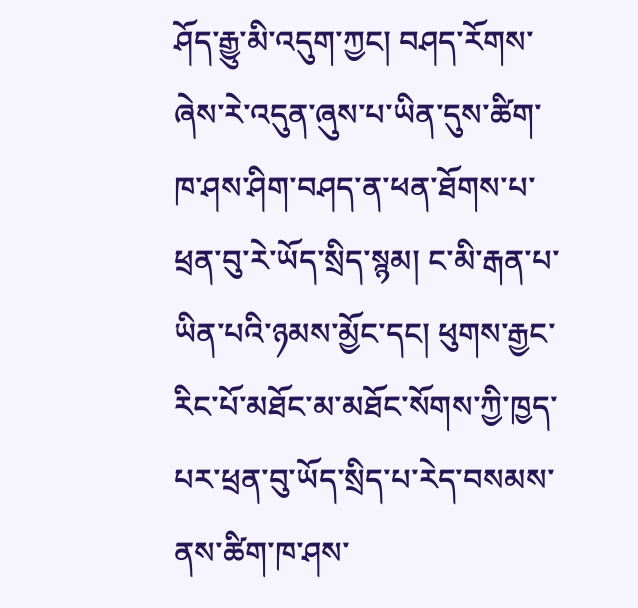ཤོད་རྒྱུ་མི་འདུག་ཀྱང། བཤད་རོགས་ཞེས་རེ་འདུན་ཞུས་པ་ཡིན་དུས་ཚིག་ཁ་ཤས་ཤིག་བཤད་ན་ཕན་ཐོགས་པ་ཕྲན་བུ་རེ་ཡོད་སྲིད་སྙམ། ང་མི་རྒན་པ་ཡིན་པའི་ཉམས་མྱོང་དང། ཕུགས་རྒྱང་རིང་པོ་མཐོང་མ་མཐོང་སོགས་ཀྱི་ཁྱད་པར་ཕྲན་བུ་ཡོད་སྲིད་པ་རེད་བསམས་ནས་ཚིག་ཁ་ཤས་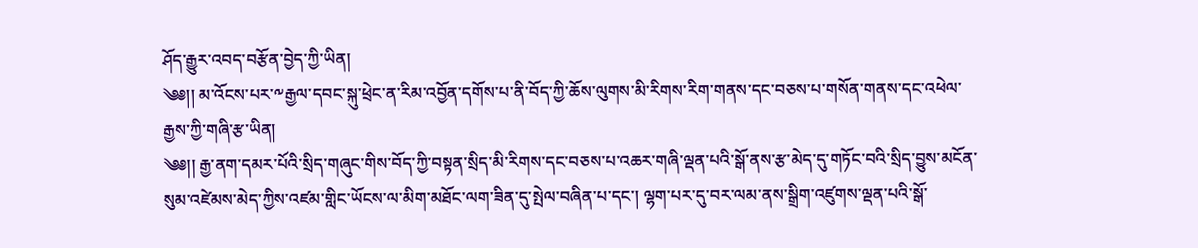ཤོད་རྒྱུར་འབད་བརྩོན་བྱེད་ཀྱི་ཡིན།
༄༅།། མ་འོངས་པར་༸རྒྱལ་དབང་སྐུ་ཕྲེང་ན་རིམ་འབྱོན་དགོས་པ་ནི་བོད་ཀྱི་ཆོས་ལུགས་མི་རིགས་རིག་གནས་དང་བཅས་པ་གསོན་གནས་དང་འཕེལ་རྒྱས་ཀྱི་གཞི་རྩ་ཡིན།
༄༅།། རྒྱ་ནག་དམར་པོའི་སྲིད་གཞུང་གིས་བོད་ཀྱི་བསྟན་སྲིད་མི་རིགས་དང་བཅས་པ་འཆར་གཞི་ལྡན་པའི་སྒོ་ནས་རྩ་མེད་དུ་གཏོང་བའི་སྲིད་བྱུས་མངོན་སུམ་འཛེམས་མེད་ཀྱིས་འཛམ་གླིང་ཡོངས་ལ་མིག་མཐོང་ལག་ཟིན་དུ་སྤེལ་བཞིན་པ་དང་། ལྷག་པར་དུ་བར་ལམ་ནས་སྒྲིག་འཛུགས་ལྡན་པའི་སྒོ་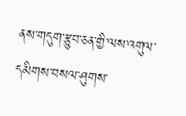ནས་གདུག་རྩུབ་ཅན་གྱི་ལས་འགུལ་དམིགས་བསལ་ཤུགས་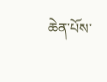ཆེན་པོས་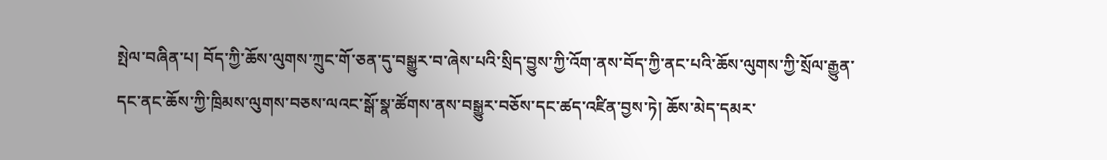སྤེལ་བཞིན་པ། བོད་ཀྱི་ཆོས་ལུགས་ཀྲུང་གོ་ཅན་དུ་བསྒྱུར་བ་ཞེས་པའི་སྲིད་བྱུས་ཀྱི་འོག་ནས་བོད་ཀྱི་ནང་པའི་ཆོས་ལུགས་ཀྱི་སྲོལ་རྒྱུན་དང་ནང་ཆོས་ཀྱི་ཁྲིམས་ལུགས་བཅས་ལའང་སྒོ་སྣ་ཚོགས་ནས་བསྒྱུར་བཅོས་དང་ཚད་འཛིན་བྱས་ཏེ། ཆོས་མེད་དམར་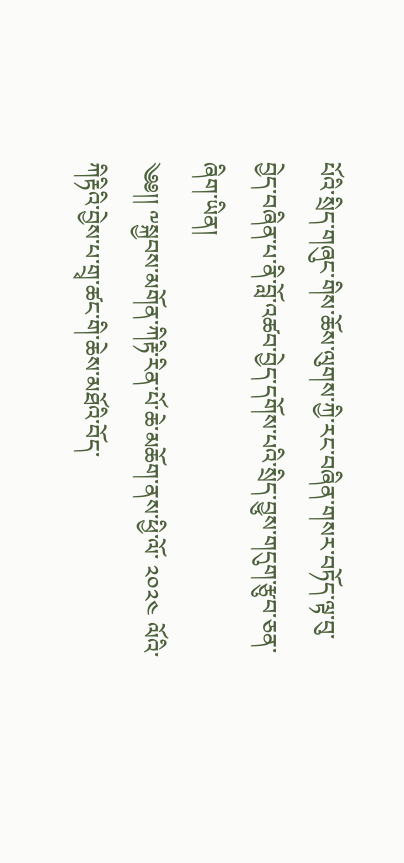པོའི་སྲིད་གཞུང་གིས་ཆོས་ལུགས་ཀྱི་རང་བཞིན་གསར་བཏོད་ལྟ་བུ་བྱེད་བཞིན་པ་ནི་བློ་འཚབ་བྱེད་དགོས་པའི་སྲིད་བྱུས་གདུག་རྩུབ་ཅན་ཞིག་ཡིན།
༄༅།། ༸སྐྱབས་མགོན་ཀིརྟི་རིན་པོ་ཆེ་མཆོག་ནས་ཕྱི་ལོ་ ༢༠༢༤ ལོའི་ཀིརྟིའི་བྱེས་པ་གྲྭ་ཚང་གི་ཆེས་མཐོའི་བོད་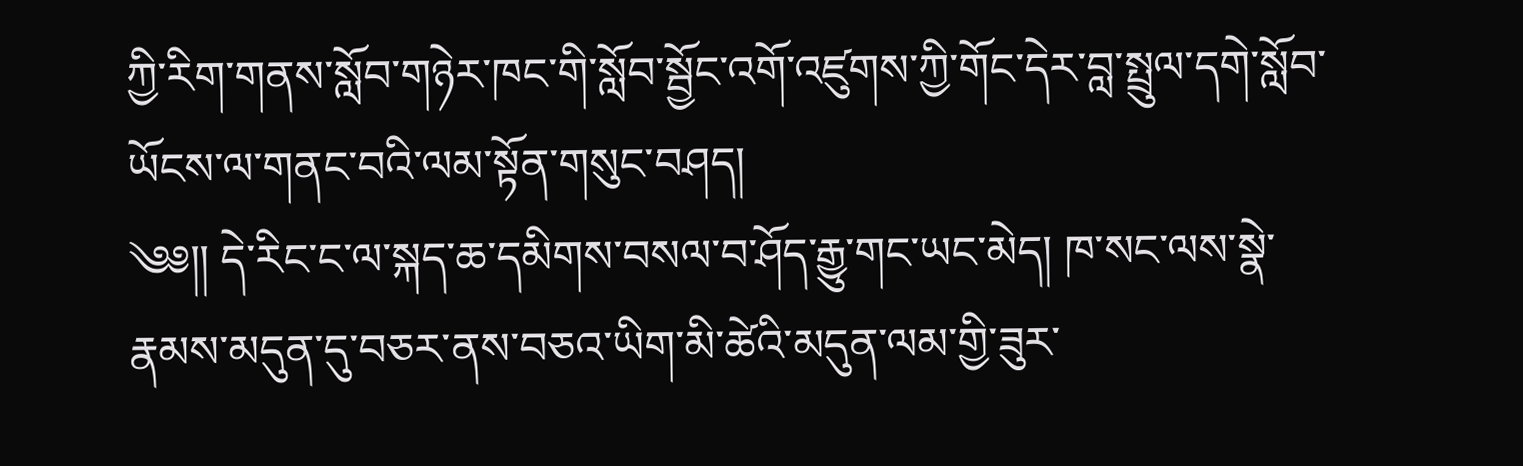ཀྱི་རིག་གནས་སློབ་གཉེར་ཁང་གི་སློབ་སྦྱོང་འགོ་འཛུགས་ཀྱི་གོང་དེར་བླ་སྤྲུལ་དགེ་སློབ་ཡོངས་ལ་གནང་བའི་ལམ་སྟོན་གསུང་བཤད།
༄༅།། དེ་རིང་ང་ལ་སྐད་ཆ་དམིགས་བསལ་བ་ཤོད་རྒྱུ་གང་ཡང་མེད། ཁ་སང་ལས་སྣེ་རྣམས་མདུན་དུ་བཅར་ནས་བཅའ་ཡིག་མི་ཚེའི་མདུན་ལམ་གྱི་ཟུར་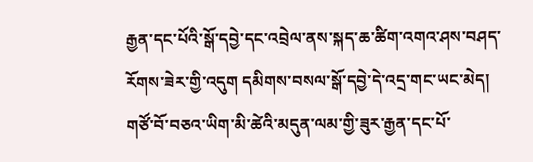རྒྱན་དང་པོའི་སྒོ་དབྱེ་དང་འབྲེལ་ནས་སྐད་ཆ་ཚིག་འགའ་ཤས་བཤད་རོགས་ཟེར་གྱི་འདུག དམིགས་བསལ་སྒོ་དབྱེ་དེ་འདྲ་གང་ཡང་མེད། གཙོ་བོ་བཅའ་ཡིག་མི་ཚེའི་མདུན་ལམ་གྱི་ཟུར་རྒྱན་དང་པོ་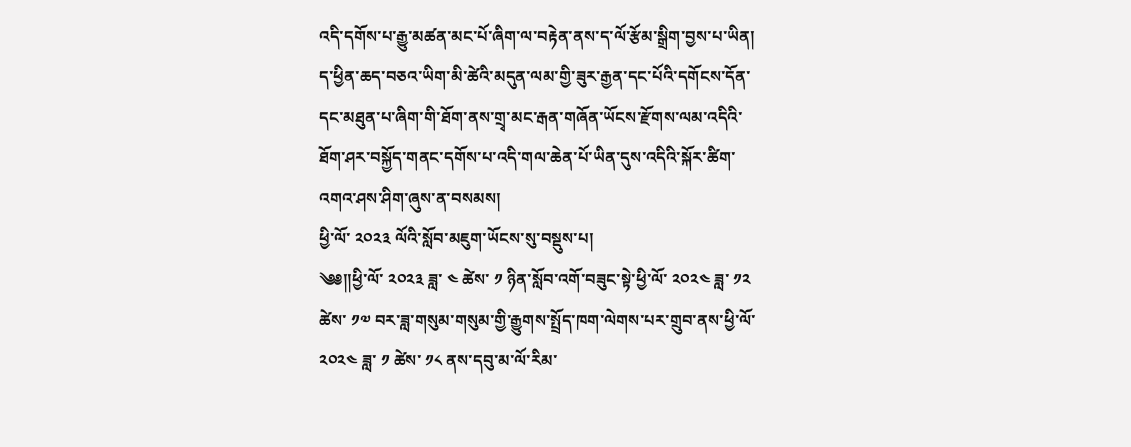འདི་དགོས་པ་རྒྱུ་མཚན་མང་པོ་ཞིག་ལ་བརྟེན་ནས་ད་ལོ་རྩོམ་སྒྲིག་བྱས་པ་ཡིན། ད་ཕྱིན་ཆད་བཅའ་ཡིག་མི་ཚེའི་མདུན་ལམ་གྱི་ཟུར་རྒྱན་དང་པོའི་དགོངས་དོན་དང་མཐུན་པ་ཞིག་གི་ཐོག་ནས་གྲྭ་མང་རྒན་གཞོན་ཡོངས་རྫོགས་ལམ་འདིའི་ཐོག་ཤར་བསྐྱོད་གནང་དགོས་པ་འདི་གལ་ཆེན་པོ་ཡིན་དུས་འདིའི་སྐོར་ཚིག་འགའ་ཤས་ཤིག་ཞུས་ན་བསམས།
ཕྱི་ལོ་ ༢༠༢༣ ལོའི་སློབ་མཇུག་ཡོངས་སུ་བསྡུས་པ།
༄༅།།ཕྱི་ལོ་ ༢༠༢༣ ཟླ་ ༤ ཚེས་ ༡ ཉིན་སློབ་འགོ་བཟུང་སྟེ་ཕྱི་ལོ་ ༢༠༢༤ ཟླ་ ༡༢ ཚེས་ ༡༧ བར་ཟླ་གསུམ་གསུམ་གྱི་རྒྱུགས་སྤྲོད་ཁག་ལེགས་པར་གྲུབ་ནས་ཕྱི་ལོ་ ༢༠༢༤ ཟླ་ ༡ ཚེས་ ༡༨ ནས་དབུ་མ་ལོ་རིམ་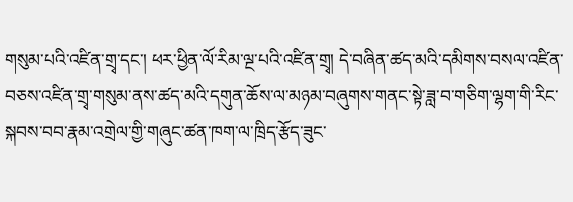གསུམ་པའི་འཛིན་གྲྭ་དང་། ཕར་ཕྱིན་ལོ་རིམ་ལྔ་པའི་འཛིན་གྲྭ། དེ་བཞིན་ཚད་མའི་དམིགས་བསལ་འཛིན་བཅས་འཛིན་གྲྭ་གསུམ་ནས་ཚད་མའི་དགུན་ཆོས་ལ་མཉམ་བཞུགས་གནང་སྟེ་ཟླ་བ་གཅིག་ལྷག་གི་རིང་སྐབས་བབ་རྣམ་འགྲེལ་གྱི་གཞུང་ཚན་ཁག་ལ་ཁྲིད་རྩོད་ཟུང་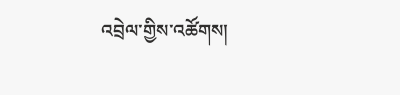འབྲེལ་གྱིས་འཚོགས།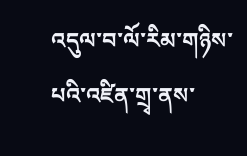འདུལ་བ་ལོ་རིམ་གཉིས་པའི་འཛིན་གྲྭ་ནས་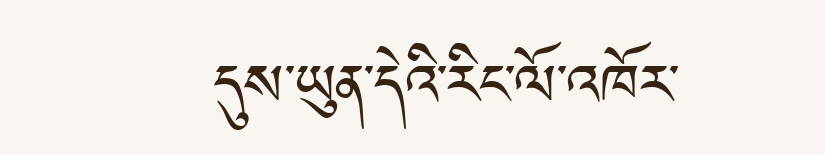དུས་ཡུན་དེའི་རིང་ལོ་འཁོར་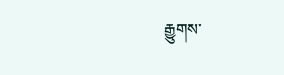རྒྱུགས་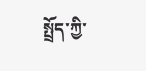སྤྲོད་ཀྱི་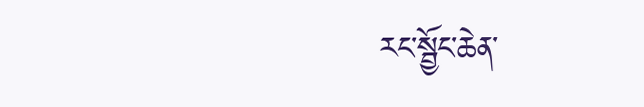རང་སྦྱོང་ཆེན་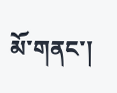མོ་གནང་།